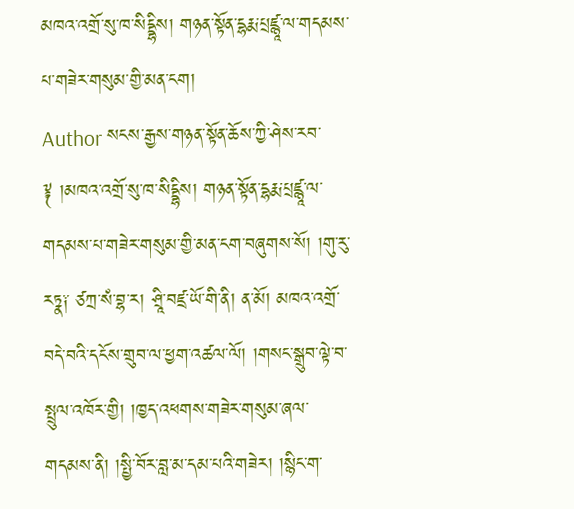མཁའ་འགྲོ་སུ་ཁ་སིདྡྷིས། གཉན་སྟོན་དྷརྨ་པྲཛྙཱ་ལ་གདམས་པ་གཟེར་གསུམ་གྱི་མན་ངག།
Author སངས་རྒྱས་གཉན་སྟོན་ཆོས་ཀྱི་ཤེས་རབ་
༈ །མཁའ་འགྲོ་སུ་ཁ་སིདྡྷིས། གཉན་སྟོན་དྷརྨ་པྲཛྙཱ་ལ་གདམས་པ་གཟེར་གསུམ་གྱི་མན་ངག་བཞུགས་སོ། །གུ་རུ་རཏྣ༑ ཙཀྲ་སཾ་བྷ་ར། ཤྲཱི་བཛྲ་ཡོ་གི་ནི། ན་མོ། མཁའ་འགྲོ་བདེ་བའི་དངོས་གྲུབ་ལ་ཕྱག་འཚལ་ལོ། །གསང་སྒྲུབ་ལྟེ་བ་སྤྲུལ་འཁོར་གྱི། །ཁྱད་འཕགས་གཟེར་གསུམ་ཞལ་གདམས་ནི། །སྤྱི་བོར་བླ་མ་དམ་པའི་གཟེར། །སྙིང་ག་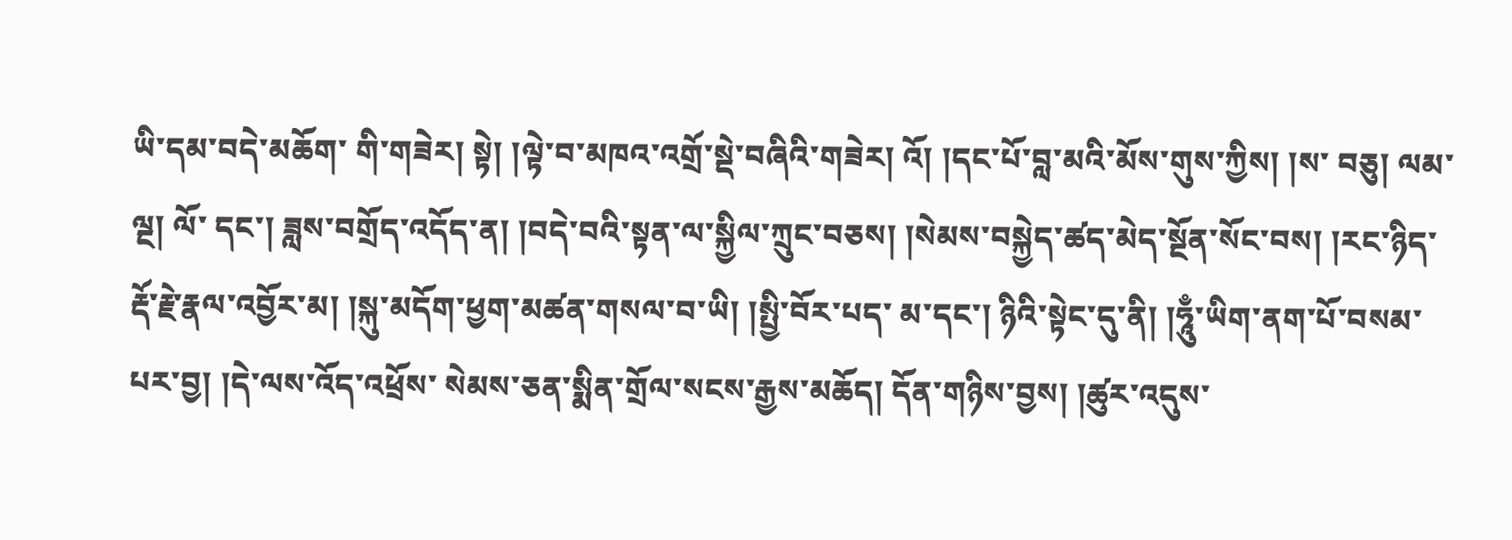ཡི་དམ་བདེ་མཆོག་ གི་གཟེར། སྟེ། །ལྟེ་བ་མཁའ་འགྲོ་སྡེ་བཞིའི་གཟེར། འོ། །དང་པོ་བླ་མའི་མོས་གུས་ཀྱིས། །ས་ བཅུ། ལམ་ ལྔ། ལོ་ དང་། ཟླས་བགྲོད་འདོད་ན། །བདེ་བའི་སྟན་ལ་སྐྱིལ་ཀྲུང་བཅས། །སེམས་བསྐྱེད་ཚད་མེད་སྔོན་སོང་བས། །རང་ཉིད་རྡོ་རྗེ་རྣལ་འབྱོར་མ། །སྐུ་མདོག་ཕྱག་མཚན་གསལ་བ་ཡི། །སྤྱི་བོར་པད་ མ་དང་། ཉིའི་སྟེང་དུ་ནི། །ཧཱུྃ་ཡིག་ནག་པོ་བསམ་པར་བྱ། །དེ་ལས་འོད་འཕྲོས་ སེམས་ཅན་སྨིན་གྲོལ་སངས་རྒྱས་མཆོད། དོན་གཉིས་བྱས། །ཚུར་འདུས་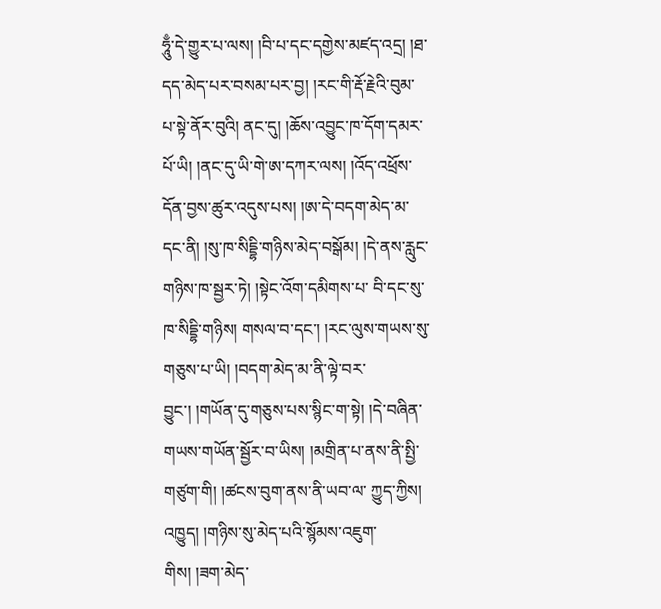ཧཱུྃ་དེ་གྱུར་པ་ལས། །བི་པ་དང་དགྱེས་མཛད་འདྲ། །ཐ་དད་མེད་པར་བསམ་པར་བྱ། །རང་གི་རྡོ་རྗེའི་བུམ་ པ་སྟེ་ནོར་བུའི། ནང་དུ། །ཆོས་འབྱུང་ཁ་དོག་དམར་པོ་ཡི། །ནང་དུ་ཡི་གེ་ཨ་དཀར་ལས། །འོད་འཕྲོས་དོན་བྱས་ཚུར་འདུས་པས། །ཨ་དེ་བདག་མེད་མ་དང་ནི། །སུ་ཁ་སིདྡྷི་གཉིས་མེད་བསྒོམ། །དེ་ནས་རླུང་གཉིས་ཁ་སྦྱར་ཏེ། །སྟེང་འོག་དམིགས་པ་ བི་དང་སུ་ཁ་སིདྡྷི་གཉིས། གསལ་བ་དང་། །རང་ལུས་གཡས་སུ་གཅུས་པ་ཡི། །བདག་མེད་མ་ནི་ལྟེ་བར་བྱུང་། །གཡོན་དུ་གཅུས་པས་སྙིང་ག་སྟེ། །དེ་བཞིན་གཡས་གཡོན་སྦྱོར་བ་ཡིས། །མགྲིན་པ་ནས་ནི་སྤྱི་གཙུག་གི། །ཚངས་བུག་ནས་ནི་ཡབ་ལ་ ཀྱུད་ཀྱིས། འཁྱུད། །གཉིས་སུ་མེད་པའི་སྙོམས་འཇུག་གིས། །ཟག་མེད་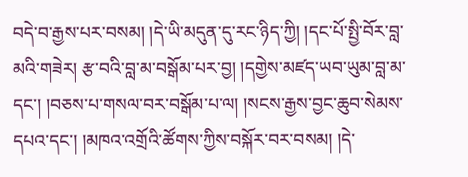བདེ་བ་རྒྱས་པར་བསམ། །དེ་ཡི་མདུན་དུ་རང་ཉིད་ཀྱི། །དང་པོ་སྤྱི་བོར་བླ་མའི་གཟེར། རྩ་བའི་བླ་མ་བསྒོམ་པར་བྱ། །དགྱེས་མཛད་ཡབ་ཡུམ་བླ་མ་དང་། །བཅས་པ་གསལ་བར་བསྒོམ་པ་ལ། །སངས་རྒྱས་བྱང་ཆུབ་སེམས་དཔའ་དང་། །མཁའ་འགྲོའི་ཚོགས་ཀྱིས་བསྐོར་བར་བསམ། །དེ་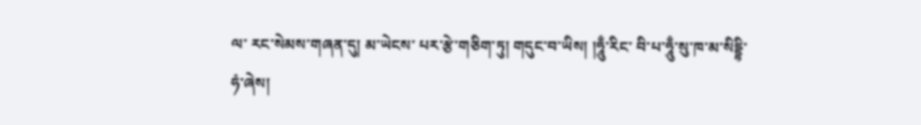ལ་ རང་སེམས་གཞན་དུ། མ་ཡེངས་ པར་རྩེ་གཅིག་ཏུ། གདུང་བ་ཡིས། །ཧཱུྃ་རིང་ བི་པ་ཧཱུྃ་སུ་ཁ་མ་སིདྡྷི་ཧཾ་ཞེས།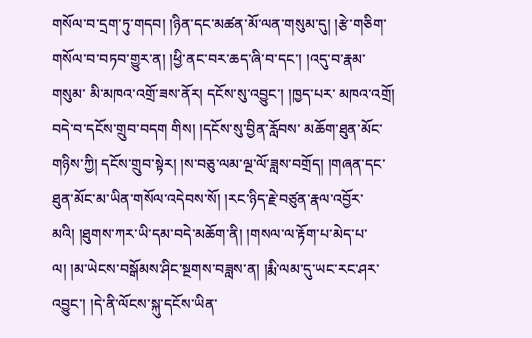གསོལ་བ་དྲག་ཏུ་གདབ། །ཉིན་དང་མཚན་མོ་ལན་གསུམ་དུ། །རྩེ་གཅིག་གསོལ་བ་བཏབ་གྱུར་ན། །ཕྱི་ནང་བར་ཆད་ཞི་བ་དང་། །འདུ་བ་རྣམ་གསུམ་ མི་མཁའ་འགྲོ་ཟས་ནོར། དངོས་སུ་འབྱུང་། །ཁྱད་པར་ མཁའ་འགྲོ། བདེ་བ་དངོས་གྲུབ་བདག གིས། །དངོས་སུ་བྱིན་རློབས་ མཆོག་ཐུན་མོང་གཉིས་ཀྱི། དངོས་གྲུབ་སྟེར། །ས་བཅུ་ལམ་ལྔ་ལོ་ཟླས་བགྲོད། །གཞན་དང་ཐུན་མོང་མ་ཡིན་གསོལ་འདེབས་སོ། །རང་ཉིད་རྗེ་བཙུན་རྣལ་འབྱོར་མའི། །ཐུགས་ཀར་ཡི་དམ་བདེ་མཆོག་ནི། །གསལ་ལ་རྟོག་པ་མེད་པ་ལ། །མ་ཡེངས་བསྒོམས་ཤིང་སྔགས་བཟླས་ན། །རྨི་ལམ་དུ་ཡང་རང་ཤར་འབྱུང་། །དེ་ནི་ལོངས་སྐུ་དངོས་ཡིན་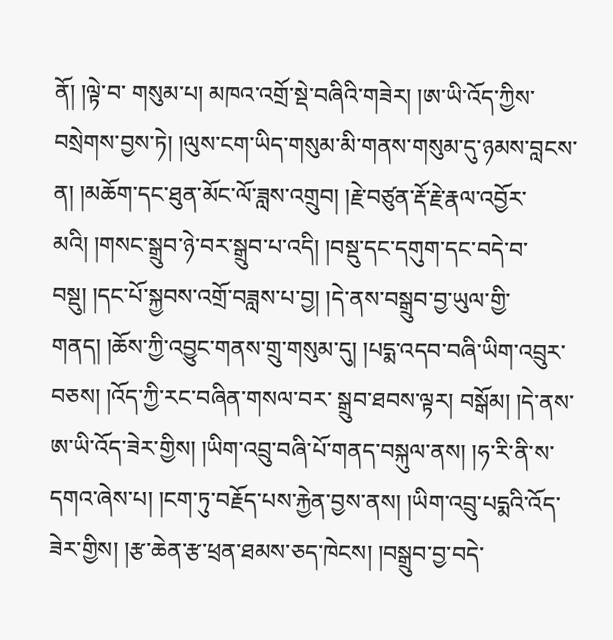ནོ། །ལྟེ་བ་ གསུམ་པ། མཁའ་འགྲོ་སྡེ་བཞིའི་གཟེར། །ཨ་ཡི་འོད་ཀྱིས་བསྲེགས་བྱས་ཏེ། །ལུས་ངག་ཡིད་གསུམ་མི་གནས་གསུམ་དུ་ཉམས་བླངས་ན། །མཆོག་དང་ཐུན་མོང་ལོ་ཟླས་འགྲུབ། །རྗེ་བཙུན་རྡོ་རྗེ་རྣལ་འབྱོར་མའི། །གསང་སྒྲུབ་ཉེ་བར་སྒྲུབ་པ་འདི། །བསྡུ་དང་དགུག་དང་བདེ་བ་བསྡུ། །དང་པོ་སྐྱབས་འགྲོ་བཟླས་པ་བྱ། །དེ་ནས་བསྒྲུབ་བྱ་ཡུལ་གྱི་གནད། །ཆོས་ཀྱི་འབྱུང་གནས་གྲུ་གསུམ་དུ། །པདྨ་འདབ་བཞི་ཡིག་འབྲུར་བཅས། །འོད་ཀྱི་རང་བཞིན་གསལ་བར་ སྒྲུབ་ཐབས་ལྟར། བསྒོམ། །དེ་ནས་ཨ་ཡི་འོད་ཟེར་གྱིས། །ཡིག་འབྲུ་བཞི་པོ་གནད་བསྐུལ་ནས། །ཧ་རི་ནི་ས་དགའ་ཞེས་པ། །ངག་ཏུ་བརྗོད་པས་རྐྱེན་བྱས་ནས། །ཡིག་འབྲུ་པདྨའི་འོད་ཟེར་གྱིས། །རྩ་ཆེན་རྩ་ཕྲན་ཐམས་ཅད་ཁེངས། །བསྒྲུབ་བྱ་བདེ་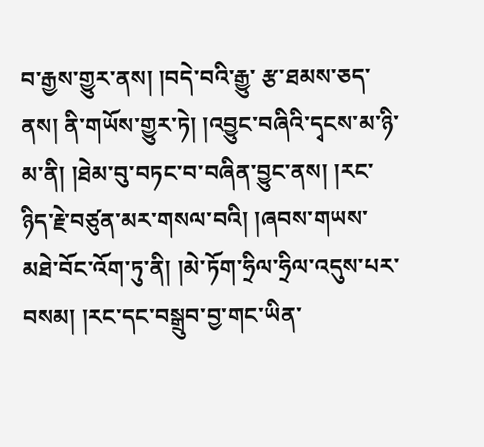བ་རྒྱས་གྱུར་ནས། །བདེ་བའི་རྒྱུ་ རྩ་ཐམས་ཅད་ནས། ནི་གཡོས་གྱུར་ཏེ། །འབྱུང་བཞིའི་དྭངས་མ་ཉི་མ་ནི། །ཐེམ་བུ་བཏང་བ་བཞིན་བྱུང་ནས། །རང་ཉིད་རྗེ་བཙུན་མར་གསལ་བའི། །ཞབས་གཡས་མཐེ་བོང་འོག་ཏུ་ནི། །མེ་ཏོག་ཧྲིལ་ཧྲིལ་འདུས་པར་བསམ། །རང་དང་བསྒྲུབ་བྱ་གང་ཡིན་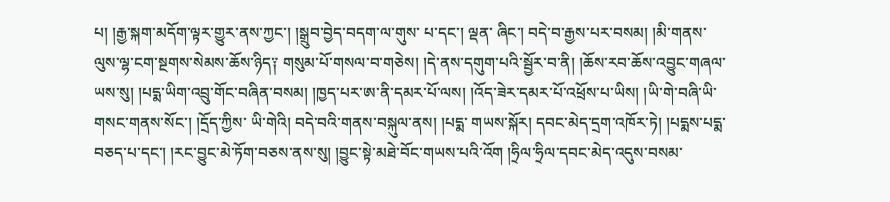པ། །རྒྱ་སྐག་མདོག་ལྟར་གྱུར་ནས་ཀྱང་། །སྒྲུབ་བྱེད་བདག་ལ་གུས་ པ་དང་། ལྡན་ ཞིང་། བདེ་བ་རྒྱས་པར་བསམ། །མི་གནས་ ལུས་ལྷ་ངག་སྔགས་སེམས་ཆོས་ཉིད༑ གསུམ་པོ་གསལ་བ་གཅེས། །དེ་ནས་དགུག་པའི་སྦྱོར་བ་ནི། །ཆོས་རབ་ཆོས་འབྱུང་གཞལ་ཡས་སུ། །པདྨ་ཡིག་འབྲུ་གོང་བཞིན་བསམ། །ཁྱད་པར་ཨ་ནི་དམར་པོ་ལས། །འོད་ཟེར་དམར་པོ་འཕྲོས་པ་ཡིས། །ཡི་གེ་བཞི་ཡི་གསང་གནས་སོང་། །དྲོད་ཀྱིས་ ཡི་གེའི། བདེ་བའི་གནས་བསྐུལ་ནས། །པདྨ་ གཡས་སྐོར། དབང་མེད་དྲག་འཁོར་ཏེ། །པདྨས་པདྨ་བཅད་པ་དང་། །རང་བྱུང་མེ་ཏོག་བཅས་ནས་སུ། །བྱུང་སྟེ་མཐེ་བོང་གཡས་པའི་འོག །ཧྲིལ་ཧྲིལ་དབང་མེད་འདུས་བསམ་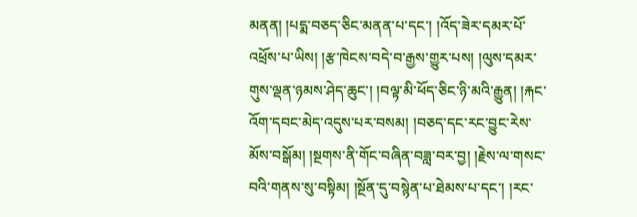མནན། །པདྨ་བཅད་ཅིང་མནན་པ་དང་། །འོད་ཟེར་དམར་པོ་འཕྲོས་པ་ཡིས། །རྩ་ཁེངས་བདེ་བ་རྒྱས་གྱུར་པས། །ལུས་དམར་གུས་ལྡན་ཉམས་ཤེད་ཆུང་། །བལྟ་མི་ཕོད་ཅིང་ཉི་མའི་རྒྱུན། །རྐང་འོག་དབང་མེད་འདུས་པར་བསམ། །བཅད་དང་རང་བྱུང་རེས་མོས་བསྒོམ། །སྔགས་ནི་གོང་བཞིན་བཟླ་བར་བྱ། །རྗེས་ལ་གསང་བའི་གནས་སུ་བསྟིམ། །སྔོན་དུ་བསྙེན་པ་ཐེམས་པ་དང་། །རང་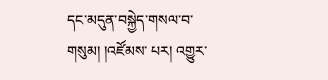དང་མདུན་བསྐྱེད་གསལ་བ་གསུམ། །འཛོམས་ པར། འགྱུར་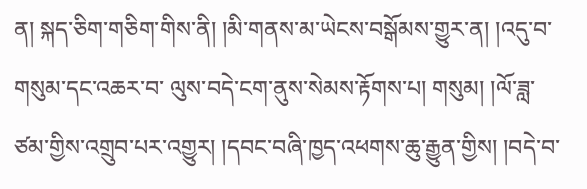ན། སྐད་ཅིག་གཅིག་གིས་ནི། །མི་གནས་མ་ཡེངས་བསྒོམས་གྱུར་ན། །འདུ་བ་གསུམ་དང་འཆར་བ་ ལུས་བདེ་ངག་ནུས་སེམས་རྟོགས་པ། གསུམ། །ལོ་ཟླ་ཙམ་གྱིས་འགྲུབ་པར་འགྱུར། །དབང་བཞི་ཁྱད་འཕགས་ཆུ་རྒྱུན་གྱིས། །བདེ་བ་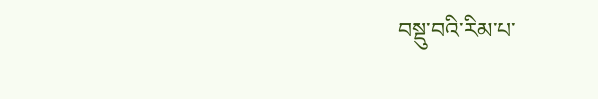བསྡུ་བའི་རིམ་པ་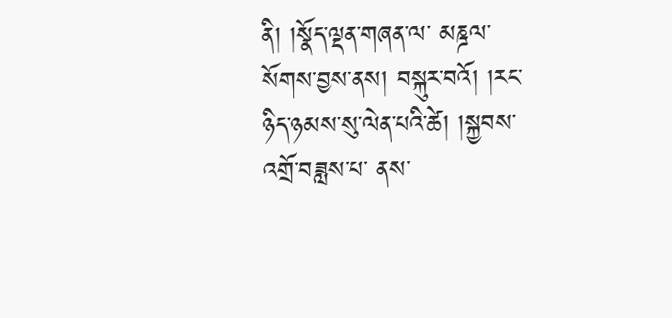ནི། །སྣོད་ལྡན་གཞན་ལ་ མཎྜལ་སོགས་བྱས་ནས། བསྐུར་བའོ། །རང་ཉིད་ཉམས་སུ་ལེན་པའི་ཚེ། །སྐྱབས་འགྲོ་བཟླས་པ་ ནས་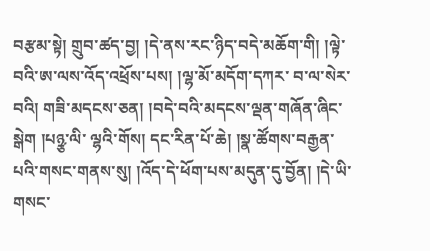བརྩམ་སྟེ། གྲུབ་ཚད་བྱ། །དེ་ནས་རང་ཉིད་བདེ་མཆོག་གི། །ལྟེ་བའི་ཨ་ལས་འོད་འཕྲོས་པས། །ལྷ་མོ་མདོག་དཀར་ བ་ལ་སེར་བའི། གཟི་མདངས་ཅན། །བདེ་བའི་མདངས་ལྡན་གཞོན་ཞིང་སྒེག །པཉྩ་ལི་ ལྷའི་གོས། དང་རིན་པོ་ཆེ། །སྣ་ཚོགས་བརྒྱན་པའི་གསང་གནས་སུ། །འོད་དེ་ཕོག་པས་མདུན་དུ་བྱོན། །དེ་ཡི་གསང་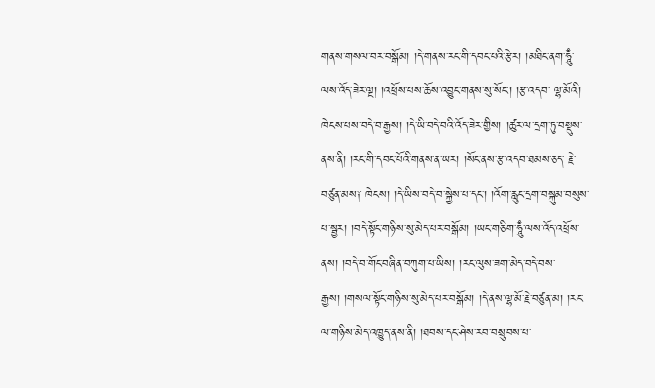གནས་གསལ་བར་བསྒོམ། །དེ་གནས་རང་གི་དབང་པའི་རྩེར། །མཐིང་ནག་ཧཱུྃ་ལས་འོད་ཟེར་ལྔ། །འཕྲོས་པས་ཆོས་འབྱུང་གནས་སུ་སོང་། །རྩ་འདབ་ ལྷ་མོའི། ཁེངས་པས་བདེ་བ་རྒྱས། །དེ་ཡི་བདེ་བའི་འོད་ཟེར་གྱིས། །ཚུར་ལ་དྲག་ཏུ་བསྡུས་ནས་ནི། །རང་གི་དབང་པོའི་གནས་ན་ཡར། །སོང་ནས་རྩ་འདབ་ཐམས་ཅད་ རྗེ་བཙུན་མས༑ ཁེངས། །དེ་ཡིས་བདེ་བ་སྐྱེས་པ་དང་། །འོག་རླུང་དྲག་བསྐུམ་བསུས་པ་སྦྱར། །བདེ་སྟོང་གཉིས་སུ་མེད་པར་བསྒོམ། །ཡང་གཅིག་ཧཱུྃ་ལས་འོད་འཕྲོས་ནས། །བདེ་བ་གོང་བཞིན་བཀུག་པ་ཡིས། །རང་ལུས་ཟག་མེད་བདེ་བས་རྒྱས། །གསལ་སྟོང་གཉིས་སུ་མེད་པར་བསྒོམ། །དེ་ནས་ལྷ་མོ་རྗེ་བཙུན་མ། །རང་ལ་གཉིས་མེད་འཁྱུད་ནས་ནི། །ཐབས་དང་ཤེས་རབ་བསྲུབས་པ་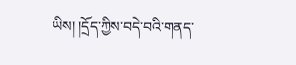ཡིས། །དྲོད་ཀྱིས་བདེ་བའི་གནད་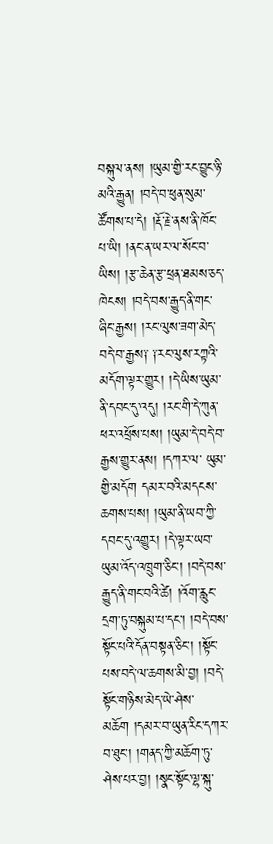བསྐུལ་ནས། །ཡུམ་གྱི་རང་བྱུང་ཉི་མའི་རྒྱུན། །བདེ་བ་ཕུན་སུམ་ཚོགས་པ་དེ། །རྡོ་རྗེ་ནས་ནི་ཁོང་པ་ཡི། །ནང་ན་ཡར་ལ་སོང་བ་ཡིས། །རྩ་ཆེན་རྩ་ཕྲན་ཐམས་ཅད་ཁེངས། །བདེ་བས་རྒྱུད་ནི་གང་ཞིང་རྒྱས། །རང་ལུས་ཟག་མེད་བདེ་བ་རྒྱས༑ ༑རང་ལུས་རཀྟའི་མདོག་ལྟར་གྱུར། །དེ་ཡིས་ཡུམ་ནི་དབང་དུ་འདུ། །རང་གི་དེ་ཀུན་ཕར་འཕྲོས་པས། །ཡུམ་དེ་བདེ་བ་རྒྱས་གྱུར་ནས། །དཀར་ལ་ ཡུམ་གྱི་མདོག དམར་བའི་མདངས་ཆགས་པས། །ཡུམ་ནི་ཡབ་ཀྱི་དབང་དུ་འགྱུར། །དེ་ལྟར་ཡབ་ཡུམ་འོད་འཁྲུག་ཅིང་། །བདེ་བས་རྒྱུད་ནི་གང་བའི་ཚེ། །འོག་རླུང་དྲག་ཏུ་བསྐུམ་པ་དང་། །བདེ་བས་སྟོང་པའི་དོན་བསྟན་ཅིང་། །སྟོང་པས་བདེ་ལ་ཆགས་མི་བྱ། །བདེ་སྟོང་གཉིས་མེད་ཡེ་ཤེས་མཆོག །དམར་བ་ཡུན་རིང་དཀར་བ་ཐུང་། །གནད་ཀྱི་མཆོག་ཏུ་ཤེས་པར་བྱ། །སྣང་སྟོང་ལྷ་སྐུ་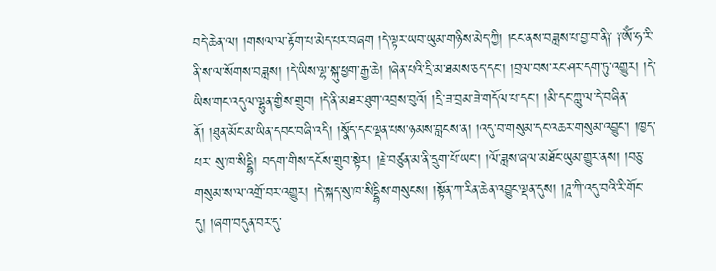བདེ་ཆེན་ལ། །གསལ་ལ་རྟོག་པ་མེད་པར་བཞག །དེ་ལྟར་ཡབ་ཡུམ་གཉིས་མེད་ཀྱི། །ངང་ནས་བཟླས་པ་བྱ་བ་ནི༑ ༑ༀ་ཧ་རི་ནི་ས་ལ་སོགས་བཟླས། །དེ་ཡིས་ལྷ་སྐུ་ཕྱག་རྒྱ་ཆེ། །ཞེན་པའི་དྲི་མ་ཐམས་ཅད་དང་། །བྲལ་བས་རང་ཤར་དག་ཏུ་འགྱུར། །དེ་ཡིས་གང་འདུལ་ལྷུན་གྱིས་གྲུབ། །དེ་ནི་མཐར་ཐུག་འབྲས་བུའོ། །དྲི་ཟ་བྲམ་ཟེ་གདོལ་པ་དང་། །མི་དང་ཀླུ་ལ་དེ་བཞིན་ནོ། །ཐུན་མོང་མ་ཡིན་དབང་བཞི་འདི། །སྣོད་དང་ལྡན་པས་ཉམས་བླངས་ན། །འདུ་བ་གསུམ་དང་འཆར་གསུམ་འབྱུང་། །ཁྱད་པར་ སུ་ཁ་སིདྡྷི། བདག་གིས་དངོས་གྲུབ་སྟེར། །རྗེ་བཙུན་མ་ནི་དྲུག་པོ་ཡང་། །ལོ་ཟླས་ཞལ་མཐོང་ཡུམ་གྱུར་ནས། །བཅུ་གསུམ་ས་ལ་འགྲོ་བར་འགྱུར། །དེ་སྐད་སུ་ཁ་སིདྡྷིས་གསུངས། །སྟོན་ཀ་རིན་ཆེན་འབྱུང་ལྡན་དུས། །ཌཱ་ཀི་འདུ་བའི་རི་གོང་དུ། །ཞག་བདུན་བར་དུ་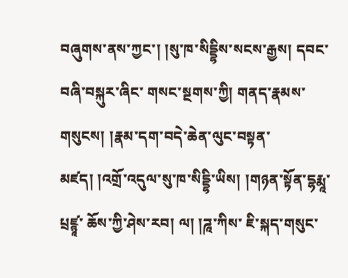བཞུགས་ནས་ཀྱང་། །སུ་ཁ་སིདྡྷིས་སངས་རྒྱས། དབང་བཞི་བསྐུར་ཞིང་ གསང་སྔགས་ཀྱི། གནད་རྣམས་གསུངས། །རྣམ་དག་བདེ་ཆེན་ལུང་བསྟན་མཛད། །འགྲོ་འདུལ་སུ་ཁ་སིདྡྷི་ཡིས། །གཉན་སྟོན་དྷརྨཱ་པྲཛྙཱ་ ཆོས་ཀྱི་ཤེས་རབ། ལ། །ཌཱ་ཀིས་ ཇི་སྐད་གསུང་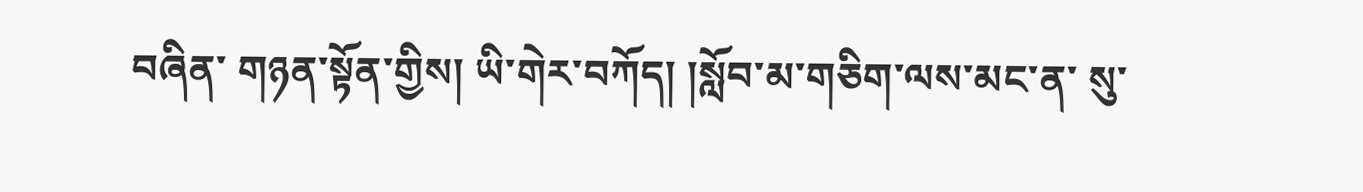བཞིན་ གཉན་སྟོན་གྱིས། ཡི་གེར་བཀོད། །སློབ་མ་གཅིག་ལས་མང་ན་ སུ་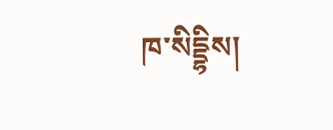ཁ་སིདྡྷིས།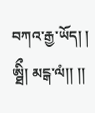བཀའ་རྒྱ་ཡོད། ། ཨྠིྀ། མངྒ་ལཾ།། །།